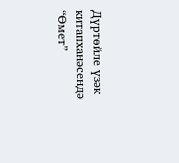Дүртөйле үзәк китапханәсендә “Өмет”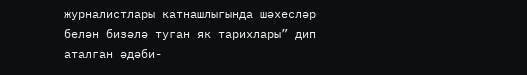журналистлары катнашлыгында шәхесләр белән бизәлә туган як тарихлары” дип аталган әдәби-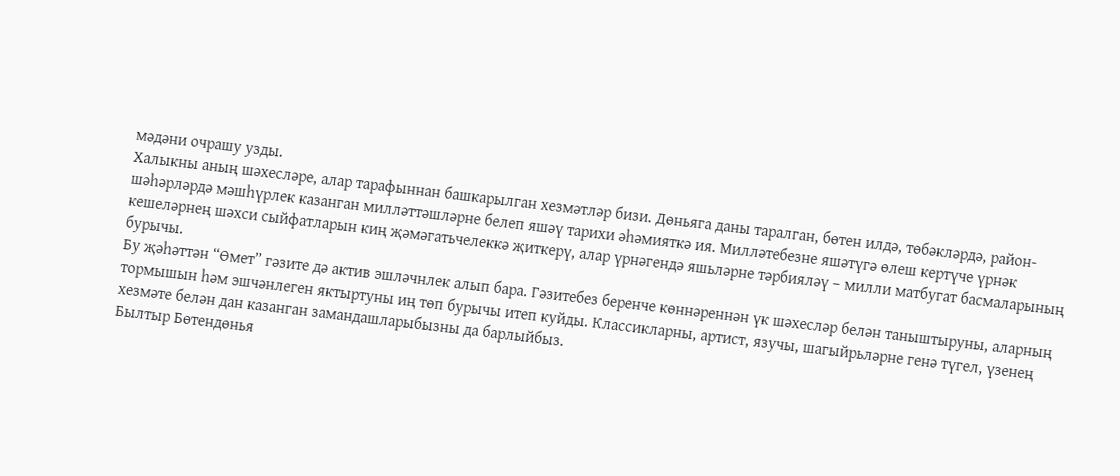мәдәни очрашу узды.
Халыкны аның шәхесләре, алар тарафыннан башкарылган хезмәтләр бизи. Дөньяга даны таралган, бөтен илдә, төбәкләрдә, район-шәһәрләрдә мәшһүрлек казанган милләттәшләрне белеп яшәү тарихи әһәмияткә ия. Милләтебезне яшәтүгә өлеш кертүче үрнәк кешеләрнең шәхси сыйфатларын киң җәмәгатьчелеккә җиткерү, алар үрнәгендә яшьләрне тәрбияләү – милли матбугат басмаларының бурычы.
Бу җәһәттән “Өмет” гәзите дә актив эшләчнлек алып бара. Гәзитебез беренче көннәреннән үк шәхесләр белән таныштыруны, аларның тормышын һәм эшчәнлеген яктыртуны иң төп бурычы итеп куйды. Классикларны, артист, язучы, шагыйрьләрне генә түгел, үзенең хезмәте белән дан казанган замандашларыбызны да барлыйбыз.
Былтыр Бөтендөнья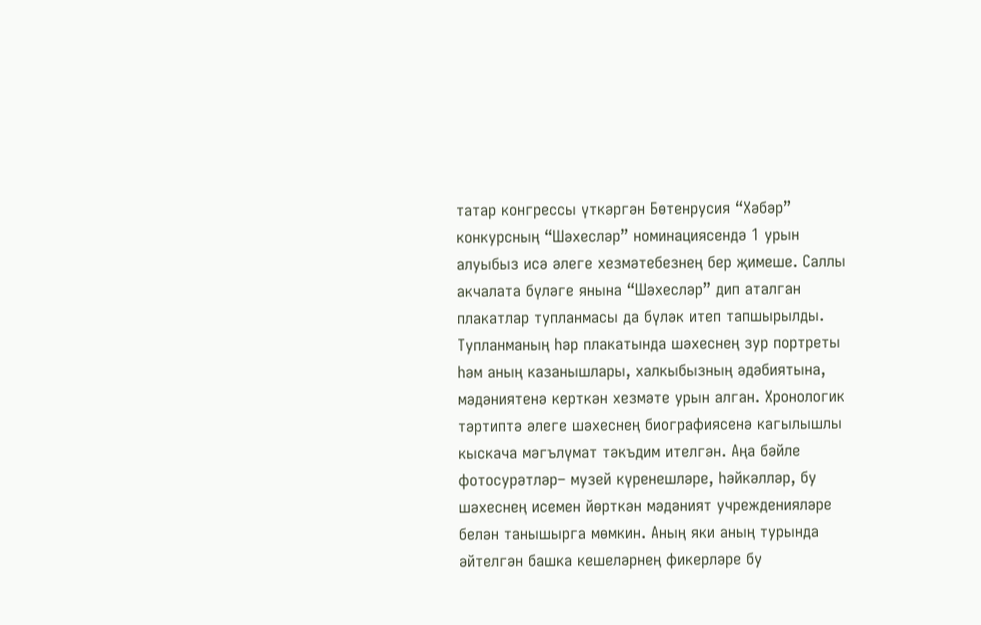татар конгрессы үткәргән Бөтенрусия “Хәбәр” конкурсның “Шәхесләр” номинациясендә 1 урын алуыбыз исә әлеге хезмәтебезнең бер җимеше. Саллы акчалата бүләге янына “Шәхесләр” дип аталган плакатлар тупланмасы да бүләк итеп тапшырылды. Тупланманың һәр плакатында шәхеснең зур портреты һәм аның казанышлары, халкыбызның әдәбиятына, мәдәниятенә керткән хезмәте урын алган. Хронологик тәртиптә әлеге шәхеснең биографиясенә кагылышлы кыскача мәгълүмат тәкъдим ителгән. Аңа бәйле фотосурәтләр– музей күренешләре, һәйкәлләр, бу шәхеснең исемен йөрткән мәдәният учрежденияләре белән танышырга мөмкин. Аның яки аның турында әйтелгән башка кешеләрнең фикерләре бу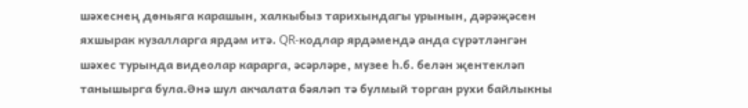шәхеснең дөньяга карашын, халкыбыз тарихындагы урынын, дәрәҗәсен яхшырак кузалларга ярдәм итә. QR-кодлар ярдәмендә анда сүрәтләнгән шәхес турында видеолар карарга, әсәрләре, музее һ.б. белән җентекләп танышырга була.Әнә шул акчалата бәяләп тә булмый торган рухи байлыкны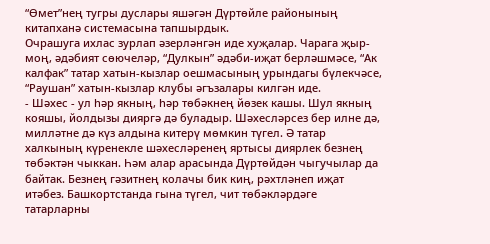“Өмет”нең тугры дуслары яшәгән Дүртөйле районының китапханә системасына тапшырдык.
Очрашуга ихлас зурлап әзерләнгән иде хуҗалар. Чарага җыр-моң, әдәбият сөючеләр, “Дулкын” әдәби-иҗат берләшмәсе, “Ак калфак” татар хатын-кызлар оешмасының урындагы бүлекчәсе, “Раушан” хатын-кызлар клубы әгъзалары килгән иде.
- Шәхес - ул һәр якның, һәр төбәкнең йөзек кашы. Шул якның кояшы, йолдызы дияргә дә буладыр. Шәхесләрсез бер илне дә, милләтне дә күз алдына китерү мөмкин түгел. Ә татар халкының күренекле шәхесләренең яртысы диярлек безнең төбәктән чыккан. Һәм алар арасында Дүртөйдән чыгучылар да байтак. Безнең гәзитнең колачы бик киң, рәхтләнеп иҗат итәбез. Башкортстанда гына түгел, чит төбәкләрдәге татарларны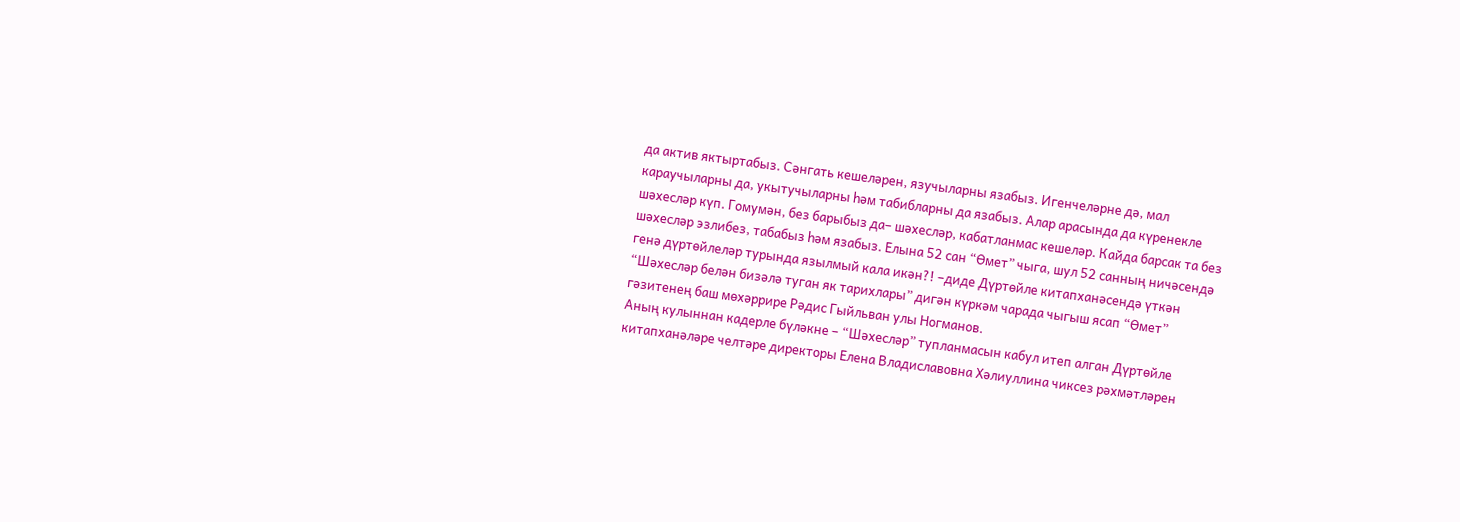да актив яктыртабыз. Сәнгать кешеләрен, язучыларны язабыз. Игенчеләрне дә, мал караучыларны да, укытучыларны һәм табибларны да язабыз. Алар арасында да күренекле шәхесләр күп. Гомумән, без барыбыз да– шәхесләр, кабатланмас кешеләр. Кайда барсак та без шәхесләр эзлибез, табабыз һәм язабыз. Елына 52 сан “Өмет” чыга, шул 52 санның ничәсендә генә дүртөйлеләр турында язылмый кала икән?! –диде Дүртөйле китапханәсендә үткән “Шәхесләр белән бизәлә туган як тарихлары” дигән күркәм чарада чыгыш ясап “Өмет” гәзитенең баш мөхәррире Рәдис Гыйльван улы Ногманов.
Аның кулыннан кадерле бүләкне – “Шәхесләр” тупланмасын кабул итеп алган Дүртөйле китапханәләре челтәре директоры Елена Владиславовна Хәлиуллина чиксез рәхмәтләрен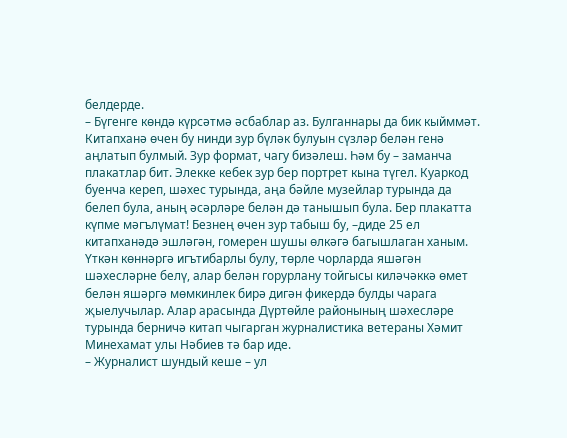белдерде.
– Бүгенге көндә күрсәтмә әсбаблар аз. Булганнары да бик кыйммәт. Китапханә өчен бу нинди зур бүләк булуын сүзләр белән генә аңлатып булмый. Зур формат, чагу бизәлеш. Һәм бу – заманча плакатлар бит. Элекке кебек зур бер портрет кына түгел. Куаркод буенча кереп, шәхес турында, аңа бәйле музейлар турында да белеп була, аның әсәрләре белән дә танышып була. Бер плакатта күпме мәгълүмат! Безнең өчен зур табыш бу, –диде 25 ел китапханәдә эшләгән, гомерен шушы өлкәгә багышлаган ханым.
Үткән көннәргә игътибарлы булу, төрле чорларда яшәгән шәхесләрне белү, алар белән горурлану тойгысы киләчәккә өмет белән яшәргә мөмкинлек бирә дигән фикердә булды чарага җыелучылар. Алар арасында Дүртөйле районының шәхесләре турында берничә китап чыгарган журналистика ветераны Хәмит Минехамат улы Нәбиев тә бар иде.
– Журналист шундый кеше – ул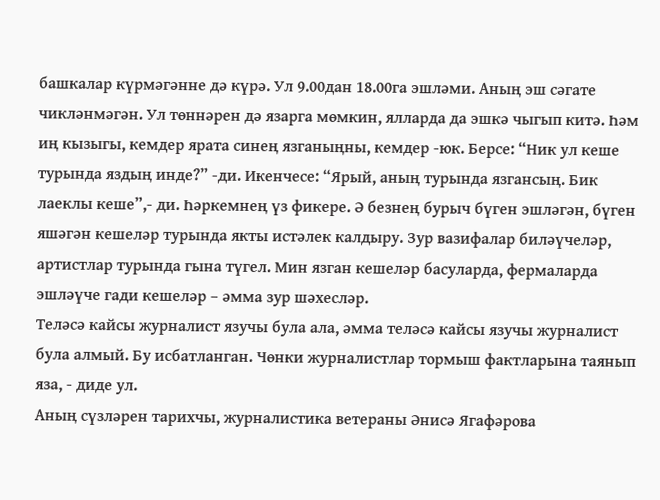башкалар күрмәгәнне дә күрә. Ул 9.00дан 18.00га эшләми. Аның эш сәгате чикләнмәгән. Ул төннәрен дә язарга мөмкин, ялларда да эшкә чыгып китә. Һәм иң кызыгы, кемдер ярата синең язганыңны, кемдер -юк. Берсе: “Ник ул кеше турында яздың инде?” -ди. Икенчесе: “Ярый, аның турында язгансың. Бик лаеклы кеше”,- ди. Һәркемнең үз фикере. Ә безнең бурыч бүген эшләгән, бүген яшәгән кешеләр турында якты истәлек калдыру. Зур вазифалар биләүчеләр, артистлар турында гына түгел. Мин язган кешеләр басуларда, фермаларда эшләүче гади кешеләр – әмма зур шәхесләр.
Теләсә кайсы журналист язучы була ала, әмма теләсә кайсы язучы журналист була алмый. Бу исбатланган. Чөнки журналистлар тормыш фактларына таянып яза, - диде ул.
Аның сүзләрен тарихчы, журналистика ветераны Әнисә Ягафәрова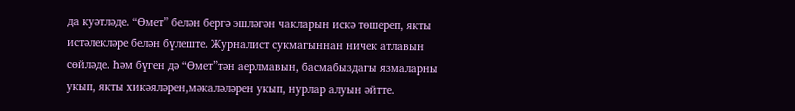да куәтләде. “Өмет” белән бергә эшләгән чакларын искә төшереп, якты истәлекләре белән бүлеште. Журналист сукмагыннан ничек атлавын сөйләде. Һәм бүген дә “Өмет”тән аерлмавын, басмабыздагы язмаларны укып, якты хикәяләрен,мәкаләләрен укып, нурлар алуын әйтте.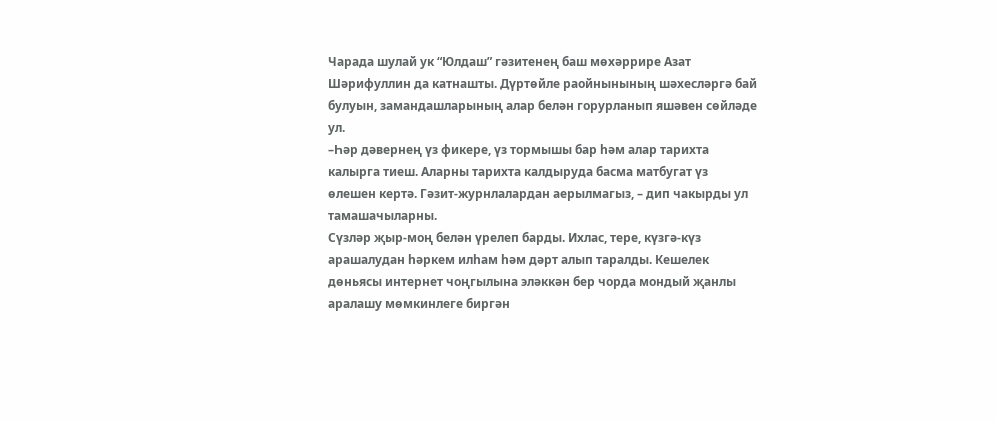Чарада шулай ук “Юлдаш” гәзитенең баш мөхәррире Азат Шәрифуллин да катнашты. Дүртөйле раойнынының шәхесләргә бай булуын, замандашларының алар белән горурланып яшәвен сөйләде ул.
–Һәр дәвернең үз фикере, үз тормышы бар һәм алар тарихта калырга тиеш. Аларны тарихта калдыруда басма матбугат үз өлешен кертә. Гәзит-журнлалардан аерылмагыз, – дип чакырды ул тамашачыларны.
Сүзләр җыр-моң белән үрелеп барды. Ихлас, тере, күзгә-күз арашалудан һәркем илһам һәм дәрт алып таралды. Кешелек дөньясы интернет чоңгылына эләккән бер чорда мондый җанлы аралашу мөмкинлеге биргән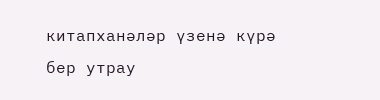китапханәләр үзенә күрә бер утрау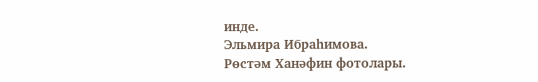инде.
Эльмира Ибраһимова.
Рөстәм Ханәфин фотолары.